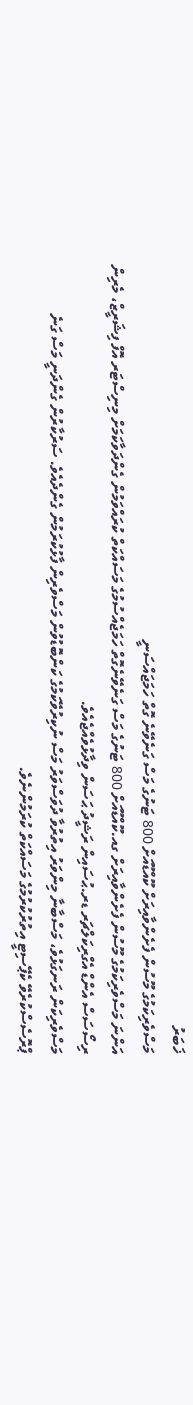ޚަބަރު
މަސްވެރިކަމުގެ މޫސުން ފެށެންވާއިރަށް ކޫއްޑޫއަށް 800 ޓަނުގެ މަސް ގަނެވޭނެ ގޮތް ހަމަޖައްސަނީ
އަންނަ މަސްވެރިކަމުގެ މޫސުން ފެށެންވާއިރަށް ގއ.ކޫއްޑޫއަށް 800 ޓަނުގެ މަސް ގަނެވޭނެގޮތް ހަމަޖެއްސުމުގެ މަސައްކަތް ކުރައްވަމުން ގެންދަވާކަމަށް މިނިސްޓަރ އޮފް ފިޝަރީޒް، މެރިން ރިސޯސަސް އެންޑް އެގްރިކަލްޗަރ ޑރ.ޙުސައިން ރަޝީދު ޙަސަން ވިދާޅުވެއްޖެއެވެ.
މަސްވެރިކަން ރަނގަޅުވެ، މަސްބާނާ މިންވަރު އިތުރުވާ ދުވަސްވަރު މަސް ނުކިރުވޭކަމުގެ ކަންބޮޑުވުން މަސްވެރިން ފާޅުކުރަމުން ގެންދެއެވެ. ސަރުކާރުން ގެންދަނީ މަސް ގަނެ ޕްރޮސެސްކުރެވޭ ކެޕޭސިޓީ އިތުރުކުރުމުގެ މަސައްކަތް ކުރަމުންނެވެ.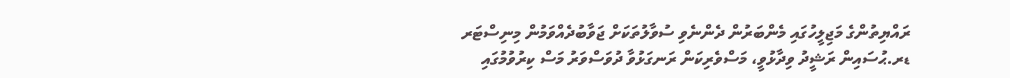ރައްޔިތުންގެ މަޖިލީހުގައި މެންބަރުން ދެންނެވި ސުވާލުތަކަށް ޖަވާބުދެއްވަމުން މިނިސްޓަރ ޑރ.ޙުސައިން ރަޝީދު ވިދާޅުވީ، މަސްވެރިކަން ރަނގަޅުވާ ދުވަސްވަރު މަސް ކިރުވުމުގައި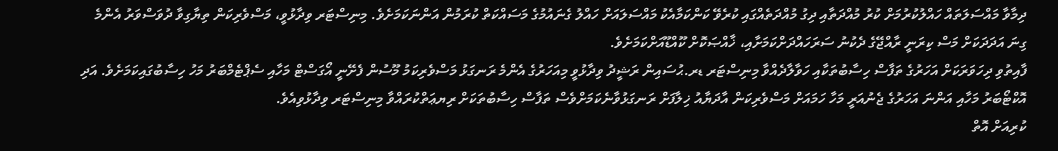ދިމާވާ މައްސަލަތައް ހައްލުކުރުމަށް ކުރު މުއްދަތާއި ދިގު މުއްދަތެއްގައި ކުރެވޭ ކަންކަމާއެކު މައްސަލައަށް ހައްލު ގެނައުމުގެ މަސައްކަތް ކުރަމުން އަންނަކަމަށެވެ. މިނިސްޓަރ ވިދާޅުވީ، މަސްވެރިކަން ތިޔާގިވާ ދުވަސްވަރު އެންމެ ގިނަ އަދަދަކަށް މަސް ކިރަނީ ރާއްޖޭގެ ދެކުނު ސަރަހައްދަށްކަމަށާއި، ޚާއްޞަކޮށް ކޫއްޑޫއަށްކަމަށެވެ.
ފާއިތުވި ދިހަވަރަކަށް އަހަރުގެ ތަފާސް ހިސާބުތަކާއި ހަވާލާދެއްވާ މިނިސްޓަރ ޑރ.ޙުސައިން ރަޝީދު ވިދާޅުވީ މިއަހަރުގެ އެންމެ ރަނގަޅު މަސްވެރިކަމު މޫސުން ފެށޭނީ އޯގަސްޓް މަހާއި ސެޕްޓެމްބަރު މަހު ހިސާބުގައިކަމަށެވެ. އަދި އޮކްޓޯބަރު މަހާއި އަންނަ އަހަރުގެ ޖެނުއަރީ މަހާ ހަމައަށް މަސްވެރިކަން އާދަޔާއު ޚިލާފަށް ރަނގަޅުވާނެކަމަށްވެސް ތަފާސް ހިސާބުތަކަށް ރިޔޢަތްކުރައްވާ މިނިސްޓަރ ވިދާޅުވިއެވެ.
ކުރިއަށް އޮތް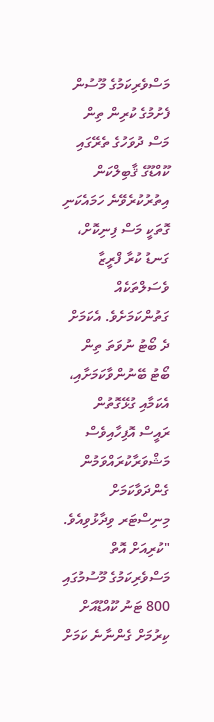މަސްވެރިކަމުގެ މޫސުން ފެށުމުގެ ކުރިން ތިން މަސް ދުވަހުގެ ތެރޭގައި ކޫއްޑޫގެ ޤާބިލްކަން އިތުރުކުރެވޭނެ ހަމައެކަނި ގޮތަކީ މަސް ފިނިކޮށް، ގަނޑު ކުރާ ފްރީޒާ ވެސަލްތަކެއް ގަތުންކަމަށެވެ. އެކަމަށް ދެ ބޯޓު ނުވަތަ ތިން ބޯޓު ބޭނުންވާކަމަށާއި، އެކަމާއި ގުޅޭގޮތުން ރައީސް އޮފިހާއިވެސް މަޝްވަރާކުރައްވަމުން ގެންދަވާކަމަށް މިނިސްޓަރ ވިދާޅުވިއެވެ.
"ކުރިއަށް އޮތް މަސްވެރިކަމުގެ މޫސުމުގައި 800 ޓަނު ކޫއްޑޫއަށް ކިރުމަށް ގެންނާނެ ކަމަށް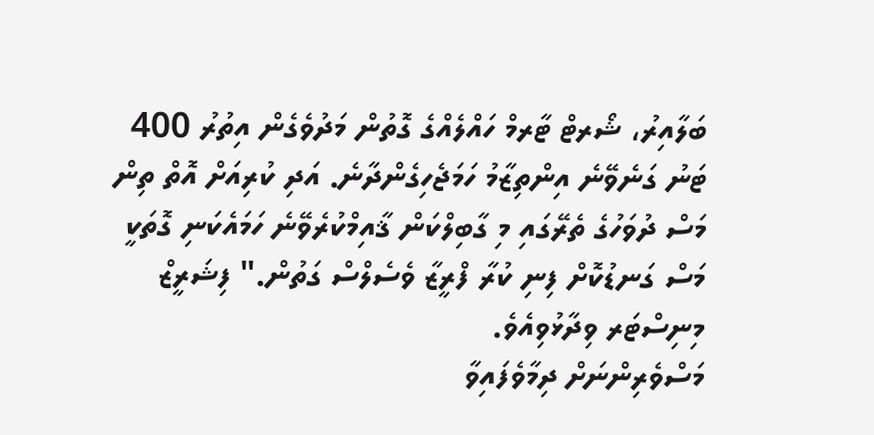ބަލާއިރު، ޝޯރޓް ޓާރމް ހައްލެއްގެ ގޮތުން މަދުވެގެން އިތުރު 400 ޓަނު ގަނެވޭނެ އިންތިޒާމު ހަމަޖެހިގެންދާނެ. އަދި ކުރިއަށް އޮތް ތިން މަސް ދުވަހުގެ ތެރޭގައި މި ގާބިލްކަން ޤާއިމްކުރެވޭނެ ހަމައެކަނި ގޮތަކީ މަސް ގަނޑުކޮށް ފިނި ކުރާ ފްރީޒާ ވެސެލްސް ގަތުން." ފިޝަރީޒް މިނިސްޓަރ ވިދާޅުވިއެވެ.
މަސްވެރިންނަށް ދިމާވެފައިވާ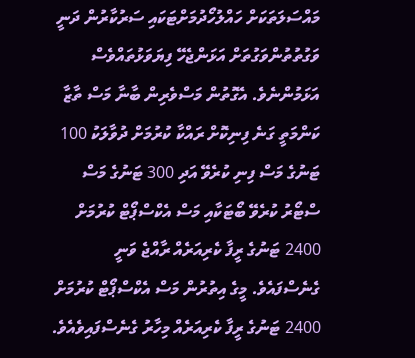މައްސަލަތަކަށް ހައްލުހޯދުމަށްޓަކައި ސަރުކާރުން ދަނީ ވަގުތުތުންވަގުތަށް އަޅަންޖެހޭ ފިޔަވަޅުތައްވެސް އަޅަމުންނެވެ. އެގޮތުން މަސްވެރިން ބާނާ މަސް ތާޒާ ކަންމަތީ ގަނެ ފިނިކޮށް ރައްކާ ކުރުމަށް ދުވާލަކު 100 ޓަނުގެ މަސް ފިނި ކުރެވޭ އަދި 300 ޓަނުގެ މަސް ސްޓޯރު ކުރެވޭ ބޯޓަކާއި މަސް އެކްސްޕޯޓް ކުރުމަށް 2400 ޓަނުގެ ރީފާ ކެރިއަރެއް ރާއްޖެ ވަނީ ގެނެސްފައެވެ. މީގެ އިތުރުން މަސް އެކްސްޕޯޓް ކުރުމަށް 2400 ޓަނުގެ ރީފާ ކެރިއަރެއް މިހާރު ގެނެސްފައިވެއެވެ.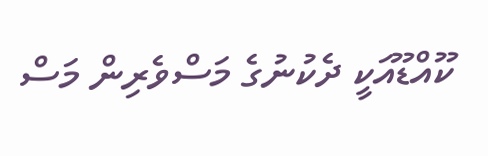ކޫއްޑޫއަކީ ދެކުނުގެ މަސްވެރިން މަސް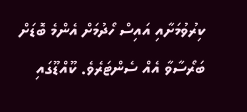ކިރުވުމަށާއި އައިސް ހޯދުމަށް އެންމެ ބޮޑަށް ބަރޯސާވާ އެއް ސެންޓަރެވެ. ކޫއްޑޫގައި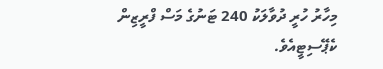މިހާރު ހުރީ ދުވާލަކު 240 ޓަނުގެ މަސް ފްރީޒިން ކެޕޭސިޓީއެވެ.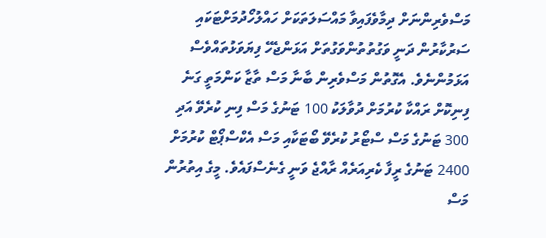މަސްވެރިންނަށް ދިމާވެފައިވާ މައްސަލަތަކަށް ހައްލުހޯދުމަށްޓަކައި ސަރުކާރުން ދަނީ ވަގުތުތުންވަގުތަށް އަޅަންޖެހޭ ފިޔަވަޅުތައްވެސް އަޅަމުންނެވެ. އެގޮތުން މަސްވެރިން ބާނާ މަސް ތާޒާ ކަންމަތީ ގަނެ ފިނިކޮށް ރައްކާ ކުރުމަށް ދުވާލަކު 100 ޓަނުގެ މަސް ފިނި ކުރެވޭ އަދި 300 ޓަނުގެ މަސް ސްޓޯރު ކުރެވޭ ބޯޓަކާއި މަސް އެކްސްޕޯޓް ކުރުމަށް 2400 ޓަނުގެ ރީފާ ކެރިއަރެއް ރާއްޖެ ވަނީ ގެނެސްފައެވެ. މީގެ އިތުރުން މަސް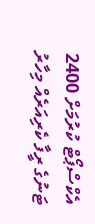އެކްސްޕޯޓް ކުރުމަށް 2400 ޓަނުގެ ރީފާ ކެރިއަރެއް މިހާރު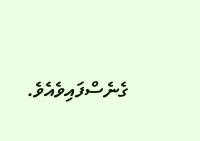ގެނެސްފައިވެއެވެ.